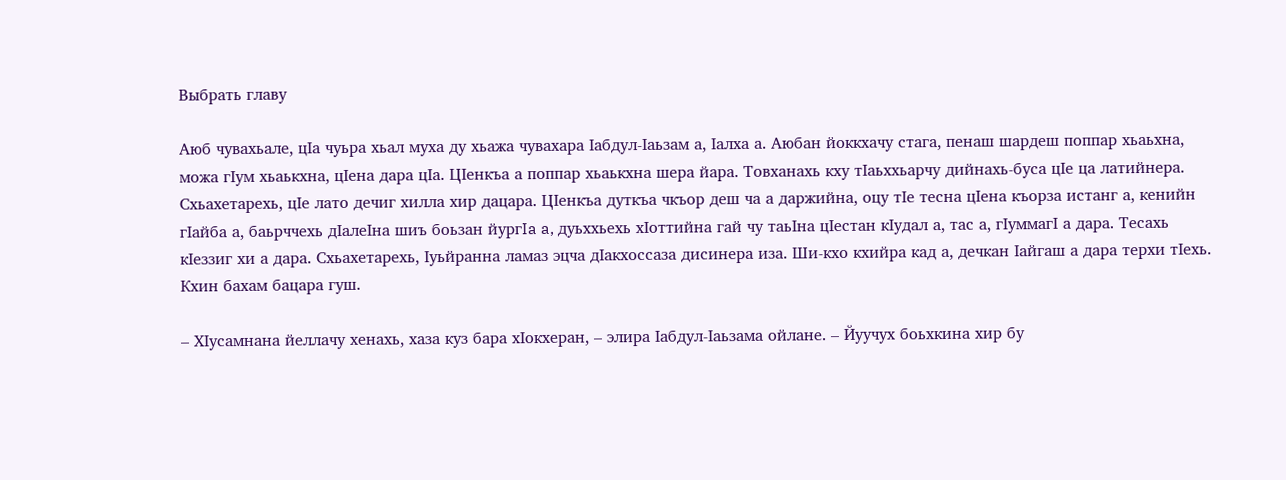Выбрать главу

Аюб чувахьале, цІа чуьра хьал муха ду хьажа чувахара Іабдул-Іаьзам а, Іалха а. Аюбан йоккхачу стага, пенаш шардеш поппар хьаьхна, можа гІум хьаькхна, цІена дара цІа. ЦІенкъа а поппар хьаькхна шера йара. Товханахь кху тІаьххьарчу дийнахь-буса цІе ца латийнера. Схьахетарехь, цІе лато дечиг хилла хир дацара. ЦІенкъа дуткъа чкъор деш ча а даржийна, оцу тІе тесна цІена къорза истанг а, кенийн гІайба а, баьрччехь дІалеІна шиъ боьзан йуpгIa a, дуьххьехь хІоттийна гай чу таьІна цІестан кІудал а, тас а, гІуммагІ а дара. Тесахь кІеззиг хи а дара. Схьахетарехь, Іуьйранна ламаз эцча дІакхоссаза дисинера иза. Ши-кхо кхийра кад а, дечкан Іайгаш а дара терхи тІехь. Кхин бахам бацара гуш.

– ХІусамнана йеллачу хенахь, хаза куз бара хІокхеран, – элира Іабдул-Іаьзама ойлане. – Йуучух боьхкина хир бу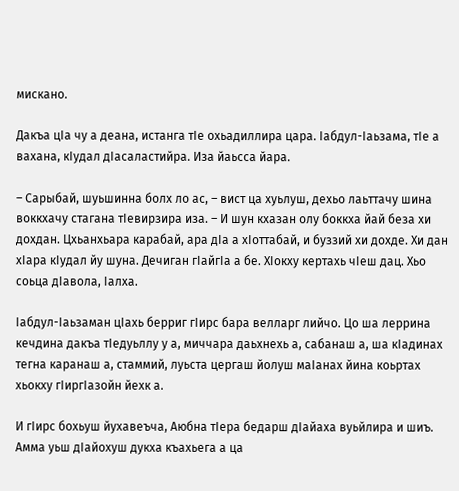мискано.

Дакъа цІа чу а деана, истанга тІе охьадиллира цара. Іабдул-Іаьзама, тІе а вахана, кІудал дІасаластийра. Иза йаьсса йара.

– Сарыбай, шуьшинна болх ло ас, – вист ца хуьлуш, дехьо лаьттачу шина воккхачу стагана тІевирзира иза. – И шун кхазан олу боккха йай беза хи дохдан. Цхьанхьара карабай, ара дІа а хІоттабай, и буззий хи дохде. Хи дан хІара кІудал йу шуна. Дечиган гІайгІа а бе. ХІокху кертахь чІеш дац. Хьо соьца дІавола, Іалха.

Іабдул-Іаьзаман цІахь берриг гІирс бара велларг лийчо. Цо ша леррина кечдина дакъа тІедуьллу у а, миччара даьхнехь а, сабанаш а, ша кІадинах тегна каранаш а, стаммий, луьста цергаш йолуш маІанах йина коьртах хьокху гІиргІазойн йехк а.

И гІирс бохьуш йухавеъча, Аюбна тІера бедарш дІайаха вуьйлира и шиъ. Амма уьш дІайохуш дукха къахьега а ца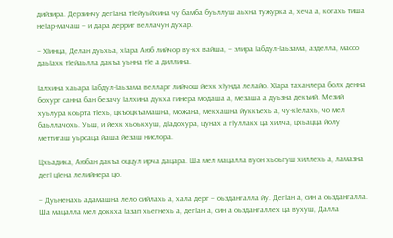дийзира. Дерзинчу дегІана тІейуьйхина чу бамба буьллуш аьхна тужурка а, хеча а, когахь тиша неІар-мачаш – и дара дерриг веллачун духар.

– ХІинца, Делан дуьхьа, хІара Аюб лийчор ву-кх вайша, – элира Іабдул-Іаьзама, азделла, массо даьІахк тІейаьлла дакъа уьнна тІе а диллина.

Іалхина хаьара Іабдул-Іаьзама велларг лийчош йехк хІунда лелайо. ХІара таханлера болх денна бохург санна бан безачу Іалхина дукха гинера модаша а, мезаша а дуьзна декъий. Мезий хуьлура коьрта тІехь, цкъоцкъамашна, можана, мекхашна йуккъехь а, чу-кІелахь, чо мел баьллачохь. Уьш, и йехк хьоькхуш, дІадохура, цунах а гІуллакх ца хилча, цхьацца йолу меттигаш уьрсаца йаша йезаш нислора.

Цхьадика, Аюбан дакъа оццул ирча дацара. Ша мел мацалла вуон хьоьгуш хиллехь а, ламазна дегІ цІена лелийнера цо.

– Дуьненахь адамашна лело сийлахь а, хала дерг – оьздангалла йу. ДегІан а, син а оьздангалла. Ша мацалла мел доккха Іазап хьегнехь а, дегІан а, син а оьздангаллех ца вухуш, Далла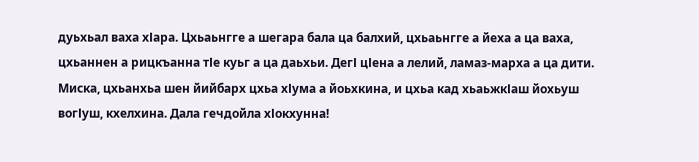дуьхьал ваха хІара. Цхьаьнгге а шегара бала ца балхий, цхьаьнгге а йеха а ца ваха, цхьаннен а рицкъанна тІе куьг а ца даьхьи. ДегІ цІена а лелий, ламаз-марха а ца дити. Миска, цхьанхьа шен йийбарх цхьа хІума а йоьхкина, и цхьа кад хьаьжкІаш йохьуш вогІуш, кхелхина. Дала гечдойла хІокхунна!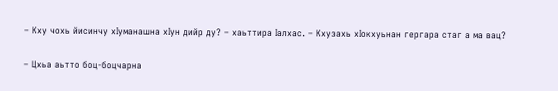– Кху чохь йисинчу хІуманашна хІун дийр ду? – хаьттира Іалхас. – Кхузахь хІокхуьнан гергара стаг а ма вац?

– Цхьа аьтто боц-боцчарна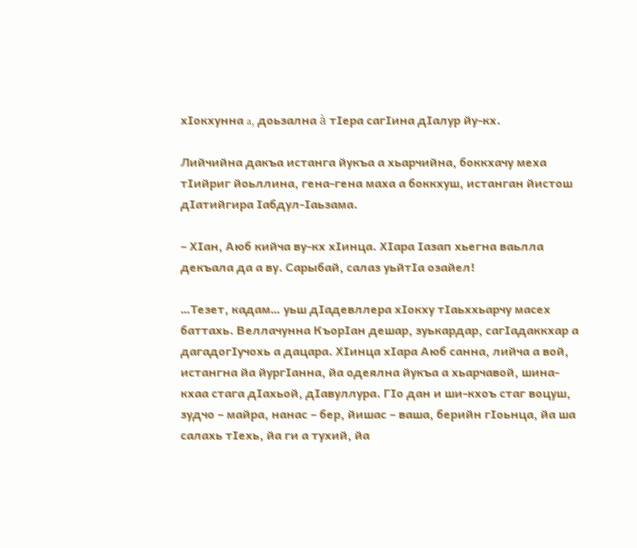хІокхунна a, доьзална à тІера сагІина дІалур йу-кх.

Лийчийна дакъа истанга йукъа а хьарчийна, боккхачу меха тІийриг йоьллина, гена-гена маха а боккхуш, истанган йистош дІатийгира Іабдул-Іаьзама.

– ХІан, Аюб кийча ву-кх хІинца. ХІара Іазап хьегна ваьлла декъала да а ву. Сарыбай, салаз уьйтІа озайел!

…Тезет, кадам… уьш дІадевллера хІокху тІаьххьарчу масех баттахь. Веллачунна КъорІан дешар, зуькардар, сагІадаккхар а дагадогІучохь а дацара. ХІинца хІара Аюб санна, лийча а вой, истангна йа йургІанна, йа одеялна йукъа а хьарчавой, шина-кхаа стага дІахьой, дІавуллура. ГІо дан и ши-кхоъ стаг воцуш, зудчо – майра, нанас – бер, йишас – ваша, берийн гІоьнца, йа ша салахь тІехь, йа ги а тухий, йа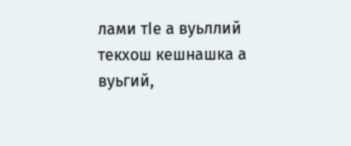лами тІе а вуьллий текхош кешнашка а вуьгий,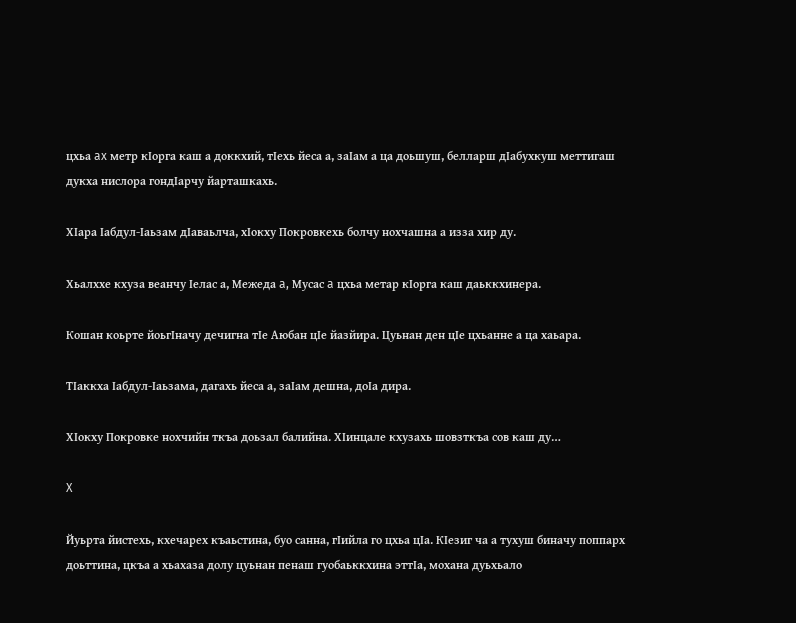цхьа ax метр кІорга каш а доккхий, тІехь йеса а, заІам а ца доьшуш, белларш дІабухкуш меттигаш дукха нислора гондІарчу йарташкахь.

ХІара Іабдул-Іаьзам дІаваьлча, хІокху Покровкехь болчу нохчашна а изза хир ду.

Хьалххе кхуза веанчу Іелас а, Межеда a, Мусас a цхьа метар кІорга каш даьккхинера.

Кошан коьрте йоьгІначу дечигна тІе Аюбан цІе йазйира. Цуьнан ден цІе цхьанне а ца хаьара.

ТІаккха Іабдул-Іаьзама, дагахь йеса а, заІам дешна, доІа дира.

ХІокху Покровке нохчийн ткъа доьзал балийна. ХІинцале кхузахь шовзткъа сов каш ду…

X

Йуьрта йистехь, кхечарех къаьстина, буо санна, гІийла го цхьа цІа. КІезиг ча а тухуш биначу поппарх доьттина, цкъа а хьахаза долу цуьнан пенаш гуобаьккхина эттІа, мохана дуьхьало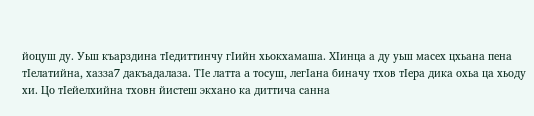йоцуш ду. Уьш къарздина тІедиттинчу гІийн хьокхамаша. ХІинца а ду уьш масех цхьана пена тІелатийна, хазза7 дакъадалаза. ТІе латта a тосуш, легІана биначу тхов тІера дика охьа ца хьоду хи. Цо тІейелхийна тховн йистеш экхано ка диттича санна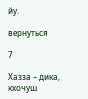йу.

вернуться

7

Хазза – дика, кхочуш